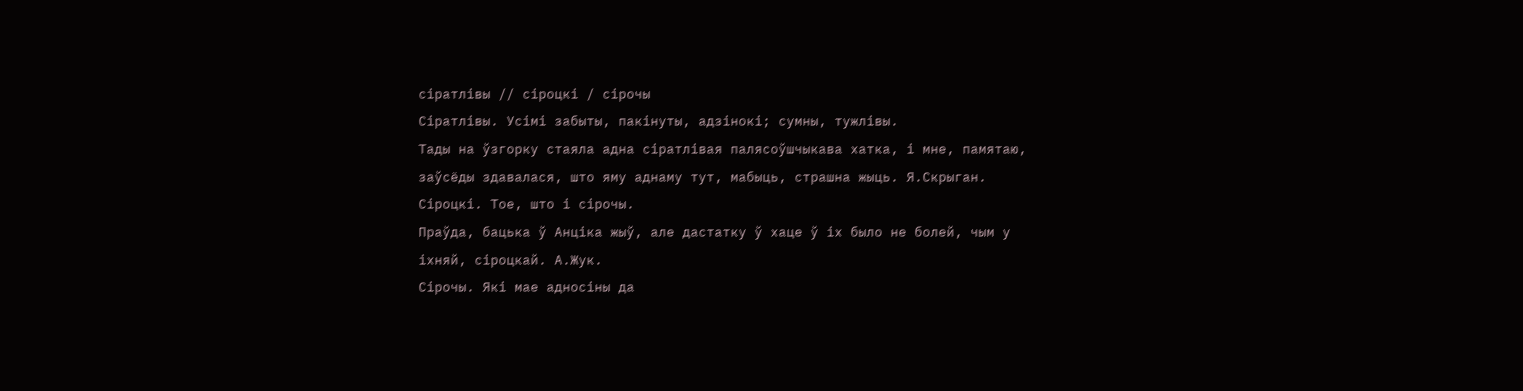сіратлівы // сіроцкі / сірочы
Сіратлівы. Усімі забыты, пакінуты, адзінокі; сумны, тужлівы.
Тады на ўзгорку стаяла адна сіратлівая палясоўшчыкава хатка, і мне, памятаю, заўсёды здавалася, што яму аднаму тут, мабыць, страшна жыць. Я.Скрыган.
Сіроцкі. Тое, што і сірочы.
Праўда, бацька ў Анціка жыў, але дастатку ў хаце ў іх было не болей, чым у іхняй, сіроцкай. А.Жук.
Сірочы. Які мае адносіны да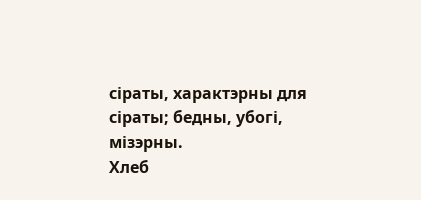сіраты, характэрны для сіраты; бедны, убогі, мізэрны.
Хлеб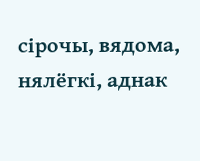сірочы, вядома, нялёгкі, аднак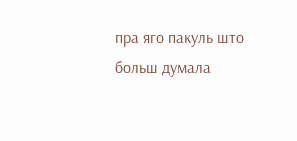пра яго пакуль што больш думала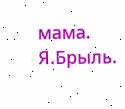мама. Я.Брыль.